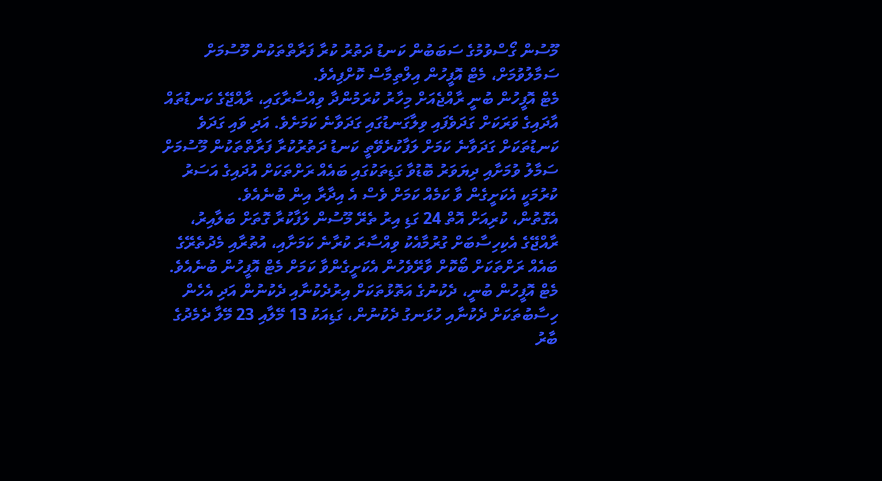މޫސުން ގޯސްވުމުގެ ސަބަބުން ކަނޑު ދަތުރު ކުރާ ފަރާތްތަކުން މޫސުމަށް ސަމާލުވުމަށް، މެޓް އޮފީހުން އިލްތިމާސް ކޮށްފިއެވެ.
މެޓް އޮފީހުން ބުނީ ރާއްޖެއަށް މިހާރު ކުރަމުންދާ ވިއްސާރާގައި، ރާއްޖޭގެ ކަނޑުތައް އާދައިގެ ވަރަކަށް ގަދަވެފައި ވިލާގަނޑުގައި ގަދަވާނެ ކަމަށެވެ. އަދި ވައި ގަދަވެ ކަނޑުތަކަށް ގަދަވާނެ ކަމަށް ލަފާކުރެވޭތީ ކަނޑު ދަތުރުކުރާ ފަރާތްތަކުން މޫސުމަށް ސަމާލު ވުމަށާއި ދިޔަވަރު ބޮޑުވާ ގަޑިތަކުގައި ބައެއް ރަށްތަކަށް އުދައިގެ އަސަރު ކުރުމަކީ އެކަށީގެން ވާ ކަމެއް ކަމަށް ވެސް އެ އިދާރާ އިން ބުނެއެވެ.
އެގޮތުން، ކުރިއަށް އޮތް 24 ގަޑި އިރު ތެރޭ މޫސުން ލަފާކުރާ ގޮތަށް ބަލާއިރު، ރާއްޖޭގެ އެކިހިސާބަށް ގުރުމާއެކު ވިއްސާރަ ކުރާނެ ކަމަށާއި، އުތުރާއި މެދުތެރޭގެ ބައެއް ރަށްތަކަށް ބޯކޮށް ވާރޭވެހުން އެކަށީގެންވާ ކަމަށް މެޓް އޮފީހުން ބުނެއެވެ. މެޓް އޮފީހުން ބުނީ، ދެކުނުގެ އަތޮޅުތަކަށް އިރުދެކުނާއި ދެކުނުން އަދި އެހެން ހިސާބުތަކަށް ދެކުނާއި ހުޅަނގު ދެކުނުން، ގަޑިއަކު 13 މޭލާއި 23 މޭލާ ދެމެދުގެ ބާރު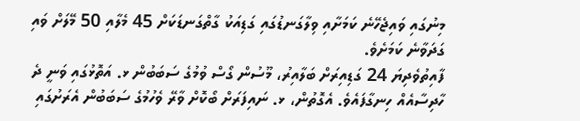މިނުގައި ވައިޖެހޭނެ ކަމަށާއި ވިލާގަނޑުގައި ގަޑިއަކު ގާތްގަނޑަކަށް 45 މެލާއި 50 މޭލަށް ވައި ގަދަވާނެ ކަމަށެވެ.
ފާއިތުވެދިޔަ 24 ގަޑިއިރަށް ބަލާއިރު، މޫސުން ގޯސް ވުމުގެ ސަބަބުން ޅ. އަތޮޅުގައި ވަނީ ދެ ހާދިސާއެއް ހިނގާފައެވެ. އެގޮތުން، ޅ. ނައިފަރަށް ބޯކޮށް ވާރޭ ވެހުމުގެ ސަބަބުން އެރަށުގައި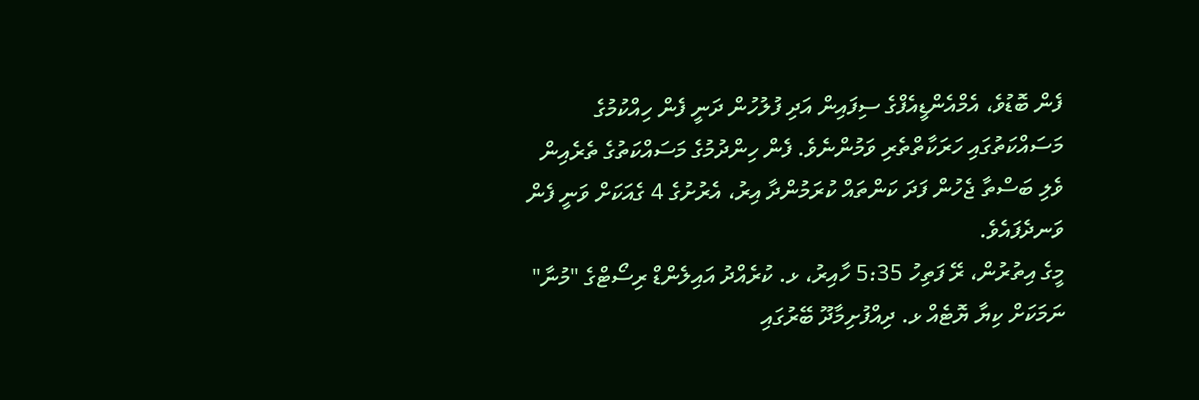ފެން ބޮޑުވެ، އެމްއެންޑީއެފްގެ ސިފައިން އަދި ފުލުހުން ދަނީ ފެން ހިއްކުމުގެ މަސައްކަތުގައި ހަރަކާތްތެރި ވަމުންނެވެ. ފެން ހިންދުމުގެ މަސައްކަތުގެ ތެރެއިން ވެލި ބަސްތާ ޖެހުން ފަދަ ކަންތައް ކުރަމުންދާ އިރު، އެރުށުގެ 4 ގެއަކަށް ވަނީ ފެން ވަނދެފައެވެ.
މީގެ އިތުރުން، ރޭ ފަތިހު 5:35 ހާއިރު، ޅ. ކުރެއްދު އައިލެންޑް ރިސޯޓްގެ "މުނާ" ނަމަކަށް ކިޔާ ޔޮޓެއް ޅ. ދިއްފުށިމާދޫ ބޭރުގައި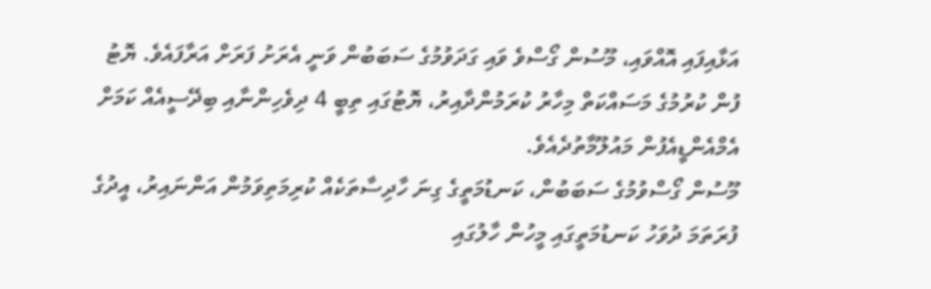އަޅާއިފައި އޮއްވައި، މޫސުން ގޯސްވެ ވައި ގަދަވުމުގެ ސަބަބުން ވަނީ އެރަށު ފަރަށް އަރާފައެވެ. ޔޮޓު ފުން ކުރުމުގެ މަސައްކަތް މިހާރު ކުރަމުންދާއިރު، ޔޮޓުގައި ތިބީ 4 ދިވެހިންނާއި ބިދޭސީއެއް ކަމަށް އެމްއެންޑީއެފުން މައުލޫމާތުދެއެވެ.
މޫސުން ގޯސްވުމުގެ ސަބަބުން، ކަނޑުމަތީގެ ގިނަ ހާދިސާތަކެއް ކުރިމަތިވަމުން އަންނައިރު، އީދުގެ ފުރަތަމަ ދުވަހު ކަނޑުމަތީގައި މީހުން ހާލުގައި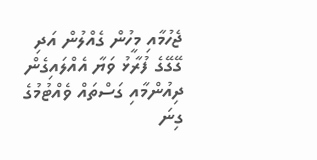ޖެހުމާއި މީހުން ގެއްލުން އަދި ގޭގޭގެ ފުރާޅު ވަޔާ އެއްލައިގެން ދިއުންމާއި ގަސްތައް ވެއްޓުމުގެ ގިނަ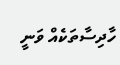ހާދިސާތަކެއް ވަނީ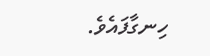ހިނގާފައެވެ.